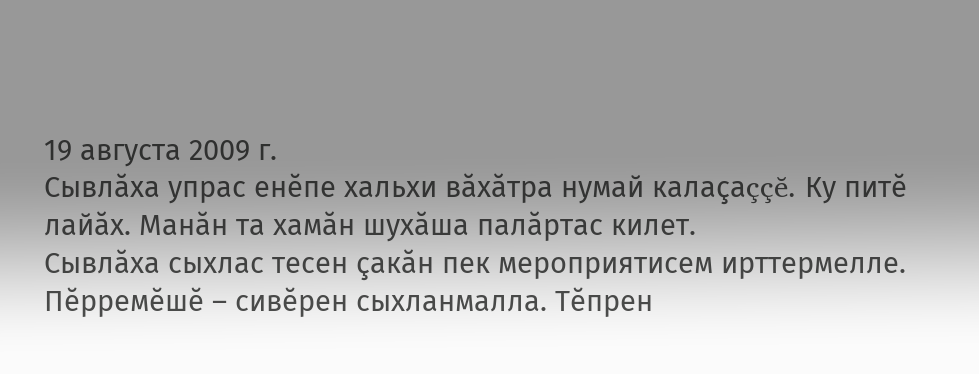19 августа 2009 г.
Сывлăха упрас енĕпе хальхи вăхăтра нумай калаçаççĕ. Ку питĕ лайăх. Манăн та хамăн шухăша палăртас килет.
Сывлăха сыхлас тесен çакăн пек мероприятисем ирттермелле. Пĕрремĕшĕ – сивĕрен сыхланмалла. Тĕпрен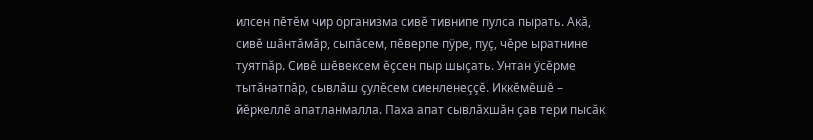илсен пĕтĕм чир организма сивĕ тивнипе пулса пырать. Акă, сивĕ шăнтăмăр, сыпăсем, пĕверпе пÿре, пуç, чĕре ыратнине туятпăр. Сивĕ шĕвексем ĕçсен пыр шыçать. Унтан ÿсĕрме тытăнатпăр, сывлăш çулĕсем сиенленеççĕ. Иккĕмĕшĕ – йĕркеллĕ апатланмалла. Паха апат сывлăхшăн çав тери пысăк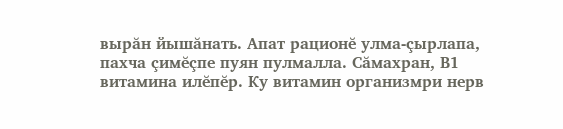вырăн йышăнать. Апат рационĕ улма-çырлапа, пахча çимĕçпе пуян пулмалла. Сăмахран, В1 витамина илĕпĕр. Ку витамин организмри нерв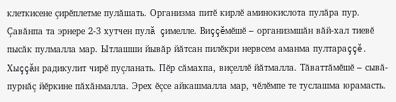клеткисене çирĕплетме пулăшать. Организма питĕ кирлĕ аминокислота пулăра пур. Çавăнпа та эрнере 2-3 хутчен пулă çимелле. Виççĕмĕшĕ – организмшăн вăй-хал тиевĕ пысăк пулмалла мар. Ытлашши йывăр йăтсан пилĕкри нервсем аманма пултараççĕ. Хыççăн радикулит чирĕ пуçланать. Пĕр сăмахпа, виçеллĕ йăтмалла. Тăваттăмĕшĕ – сывă-пурнăç йĕркине пăхăнмалла. Эрех ĕçсе айкашмалла мар, чĕлĕмпе те туслашма юрамасть.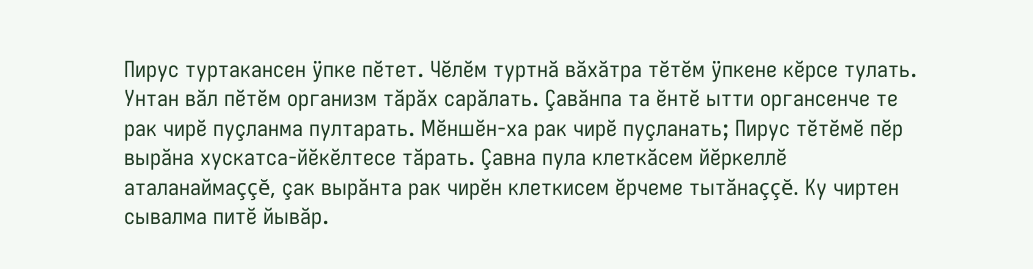Пирус туртакансен ÿпке пĕтет. Чĕлĕм туртнă вăхăтра тĕтĕм ÿпкене кĕрсе тулать. Унтан вăл пĕтĕм организм тăрăх сарăлать. Çавăнпа та ĕнтĕ ытти органсенче те рак чирĕ пуçланма пултарать. Мĕншĕн-ха рак чирĕ пуçланать; Пирус тĕтĕмĕ пĕр вырăна хускатса-йĕкĕлтесе тăрать. Çавна пула клеткăсем йĕркеллĕ аталанаймаççĕ, çак вырăнта рак чирĕн клеткисем ĕрчеме тытăнаççĕ. Ку чиртен сывалма питĕ йывăр.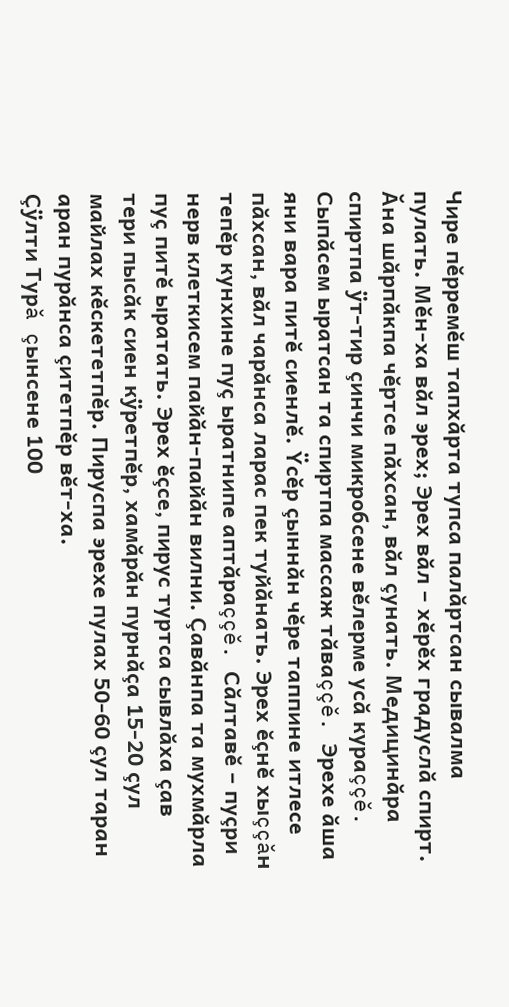Чире пĕрремĕш тапхăрта тупса палăртсан сывалма пулать. Мĕн-ха вăл эрех; Эрех вăл – хĕрĕх градуслă спирт. Ăна шăрпăкпа чĕртсе пăхсан, вăл çунать. Медицинăра спиртпа ÿт-тир çинчи микробсене вĕлерме усă кураççĕ. Сыпăсем ыратсан та спиртпа массаж тăваççĕ. Эрехе ăша яни вара питĕ сиенлĕ. Ÿсĕр çыннăн чĕре таппине итлесе пăхсан, вăл чарăнса ларас пек туйăнать. Эрех ĕçнĕ хыççăн тепĕр кунхине пуç ыратнипе аптăраççĕ. Сăлтавĕ – пуçри нерв клеткисем пайăн-пайăн вилни. Çавăнпа та мухмăрла пуç питĕ ыратать. Эрех ĕçсе, пирус туртса сывлăха çав тери пысăк сиен кÿретпĕр, хамăрăн пурнăçа 15-20 çул майлах кĕскететпĕр. Пируспа эрехе пулах 50-60 çул таран аран пурăнса çитетпĕр вĕт-ха.
Çÿлти Турă çынсене 100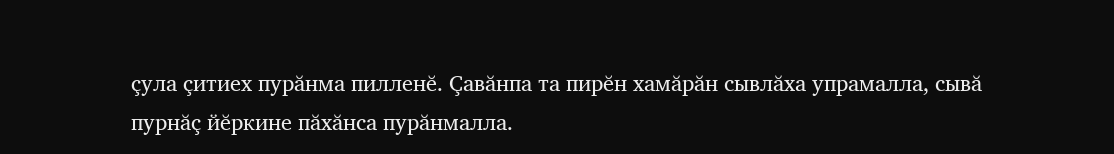çула çитиех пурăнма пилленĕ. Çавăнпа та пирĕн хамăрăн сывлăха упрамалла, сывă пурнăç йĕркине пăхăнса пурăнмалла.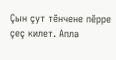Çын çут тĕнчене пĕрре çеç килет. Апла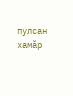пулсан хамăр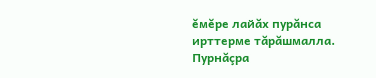ĕмĕре лайăх пурăнса ирттерме тăрăшмалла. Пурнăçра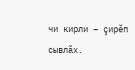чи кирли – çирĕп сывлăх.